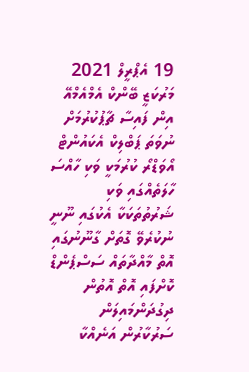19 އެޕްރީލް 2021
މަރުކަޒީ ބޭންކް އެމްއެމްއޭ އިން ފައިސާ ޗާޕުކުރުމަށް ނުވަތަ ޕަބްލިކް އެކައުންޓް އޯވަޑްރޯ ކުރުމަކީ ވަކި ހާއްސަ ހާލަތެއްގައި ވަކި ޝަރުތުތަކަކާ އެކުގައި ނޫނީ ނުކުރެވޭ ގޮތަށް ގާނޫނުގައި އޮތް މާއްދާތައް ސަސްޕެންޑް ކޮށްފައި އޮތް އޮތުން ދިގުދަންމައިލަން ސަރުކާރުން އަނެއްކާ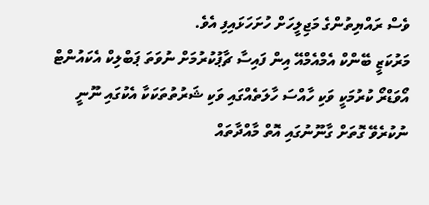ވެސް ރައްޔިތުންގެ މަޖިލީހަށް ހުށަހަޅައިފި އެވެ.
މަރުކަޒީ ބޭންކް އެމްއެމްއޭ އިން ފައިސާ ޗާޕުކުރުމަށް ނުވަތަ ޕަބްލިކް އެކައުންޓް އޯވަޑްރޯ ކުރުމަކީ ވަކި ހާއްސަ ހާލަތެއްގައި ވަކި ޝަރުތުތަކަކާ އެކުގައި ނޫނީ ނުކުރެވޭ ގޮތަށް ގާނޫނުގައި އޮތް މާއްދާތައް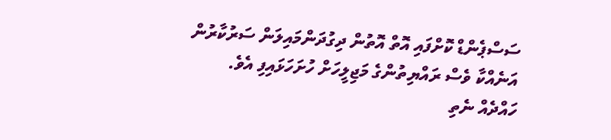ސަސްޕެންޑް ކޮށްފައި އޮތް އޮތުން ދިގުދަންމައިލަން ސަރުކާރުން އަނެއްކާ ވެސް ރައްޔިތުންގެ މަޖިލީހަށް ހުށަހަޅައިފި އެވެ.
ހައްދެއް ނެތި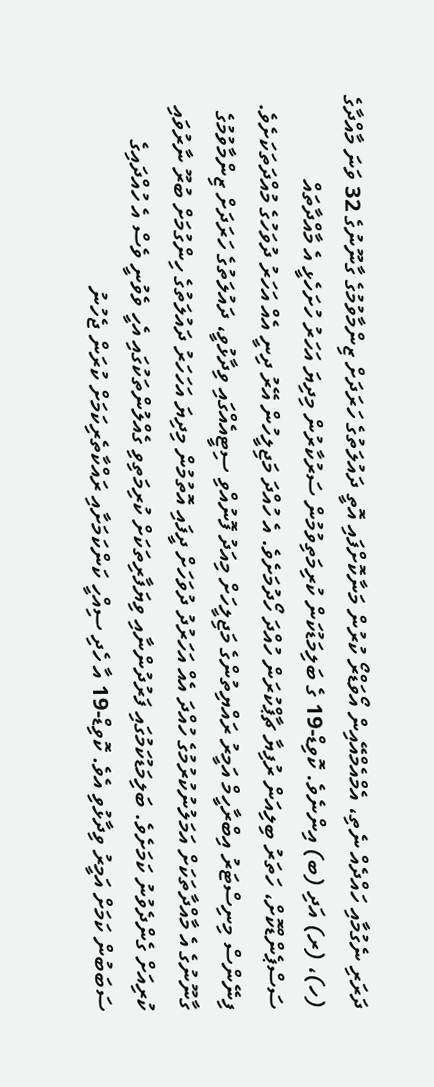ދަރަރި ނެގުމާއި ހައްދެއް ނެތި، އެމްއެމްއޭއިން އޯވަޑްރޯ ކުރުން މަނާކޮށްފައި އޮތީ ދައުލަތުގެ ހަރަދަށް ޒިންމާވުމުގެ ގާނޫނުގެ 32 ވަނަ މާއްދާގެ (ހ)، (ރ) އަދި (ބ) އިންނެވެ. ކޮވިޑް-19 ގެ ބަލިމަޑުކަން ކުރިމަތިވުމުން ސަރުކާރުން މިދިޔަ އަހަރު ހުށަހެޅީ އެ މާއްދާތައް ސަސްޕެންޑްކޮށް، ހަތަރު ބިލިއަން ރުފިޔާ ޗާޕްކުރަން ހުއްދަ ހޯދުމަށެވެ. އެ ހުއްދަ މަޖިލީހުން އޭރު ދިނީ އެއް އަހަރު ދުވަހުގެ މުއްދަތަކަށެވެ.
ފިނޭންސް މިނިސްޓަރު އިބްރާހީމް އަމީރު ރައްޔިތުންގެ މަޖިލީހަށް މިއަދު ފޮނުއްވި ސިޓީއެއްގައި ވިދާޅުވީ، ދައުލަތުގެ ހަރަދަށް ޒިންމާވުމުގެ ގާނޫނުގެ އެ މާއްދާތަކަށް އަމަލުނުކުރުމުގެ ހުއްދަ އެއް އަހަރުދު ދުވަހަށް ދީފައި އޮތުމުން މިދިޔަ އަހަހަރު ދައުލަތުގެ ހިންގުމަށް ބުރޫ ނާރުވައި ކުރިއަށް ގެންދެވުނު ކަމަށެވެ. ބަލިމަޑުކަމުގައި ފަރުދުންނާއި ވިޔަފާރިތަކަށް ކުރިމަތިވި ގެއްލުންތަކުގައި އެހީ ވެވުނީ ވެސް އެ ހުއްދައިގެ ސަބަބުން ކަމަށް އަމީރު ވިދާޅުވި އެވެ. ކޮވިޑް-19 އާ ހެދި ސިއްހީ ކަންކަމަށާއި ރައްކާތެރިކަމަށް ކުރަން ޖެހުނު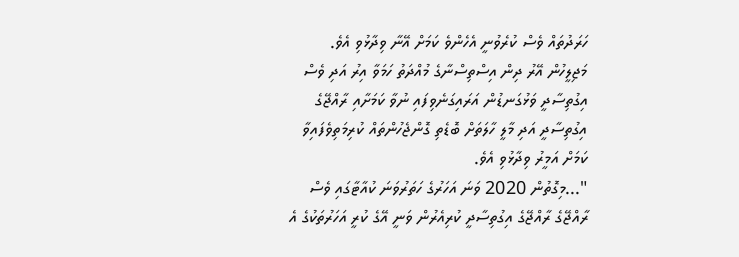ހަރަދުތައް ވެސް ކުރެވުނީ އެހެންވެ ކަމަށް އޭނާ ވިދާޅުވި އެވެ.
މަޖިލީހުން އޭރު ދިން އިސްތިސްނާގެ މުއްދަތު ހަމަވާ އިރު އަދި ވެސް އިގުތިސާދީ ވަޅުގަނޑުން އަރައިގަނެވިފައި ނުވާ ކަމަށާއި ރާއްޖޭގެ އިގުތިސާދީ އަދި މާލީ ހާލަތަށް ބޮޑެތި ގޮންޖެހުންތައް ކުރިމަތިވެފައިވާ ކަމަށް އަމީރު ވިދާޅުވި އެވެ.
"...މިގޮތުން 2020 ވަނަ އަހަރުގެ ހަތަރުވަނަ ކުއާޓާގައި ވެސް ރާއްޖޭގެ ރާއްޖޭގެ އިގުތިސާދީ ކުރިއެރުން ވަނީ އޭގެ ކުރީ އަހަރުތަކުގެ އެ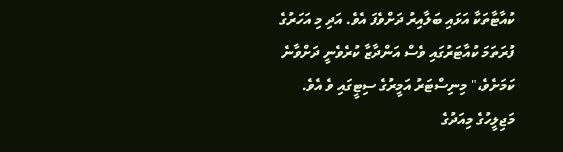ކުއާޓާތަކާ އަޅައި ބަލާއިރު ދަށްވެފަ އެވެ. އަދި މި އަހަރުގެ ފުރަތަމަ ކުއާޓަރުގައި ވެސް އަންދާޒާ ކުރެވެނީ ދަށްވާނެ ކަމަށެވެ،" މިނިސްޓަރު އަމީރުގެ ސިޓީގައި ވެ އެވެ.
މަޖިލީހުގެ މިއަދުގެ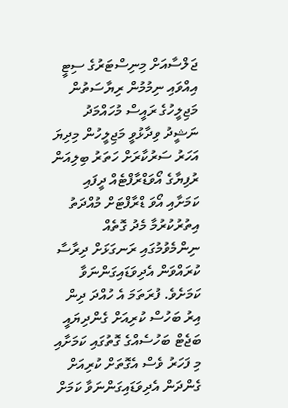ޖަލްސާއަށް މިނިސްޓަރުގެ ސިޓީ އިއްވައި ނިމުމުން ރިޔާސަތުން މަޖިލީހުގެ ރައީސް މުހައްމަދު ނަޝީދު ވިދާޅުވީ މަޖިލީހުން މިދިޔަ އަހަރު ސަރުކާރަށް ހަތަރު ބިލިއަން ރުފިޔާގެ އޯވަޑްރާފްޓެއް ދީފައި ކަމަށާއި އޯވަ ޑްރާފްޓަށް މުއްދަތު އިތުރުކުރުމާ މެދު ގޮތެއް ނިންމެވުމުގައި ރަނގަޅަށް ދިރާސާ ކުރައްވަން އެދިވަޑައިގަންނަވާ ކަމަށެވެ. ފުރަތަމަ އެ ހުއްދަ ދިން އިރު ބަހުސް ކުރިއަށް ގެންދިޔައީ ބަޖެޓް ބަހުސެއްގެ ގޮތުގައި ކަމަށާއި މި ފަހަރު ވެސް އެގޮތަށް ކުރިއަށް ގެންދަން އެދިވަޑައިގަންނަވާ ކަމަށް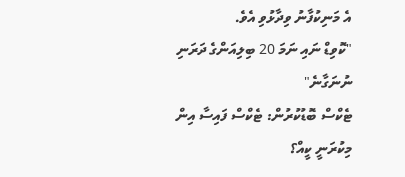އެ މަނިކުފާނު ވިދާޅުވި އެވެ.
"ކޮވިޑް ނައި ނަމަ 20 ބިލިއަންގެ ދަރަނި ނުނަގާނެ"
ޓެކްސް ބޮޑުކުރުން: ޓެކްސް ފައިސާ އިން މިކުރަނީ ކީއް؟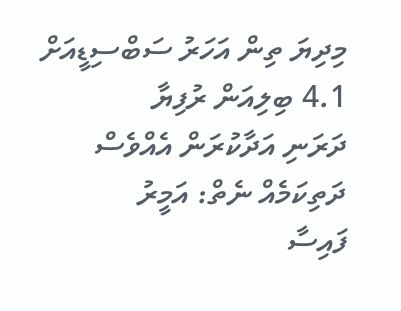މިދިޔަ ތިން އަހަރު ސަބްސިޑީއަށް 4.1 ބިލިއަން ރުފިޔާ
ދަރަނި އަދާކުރަން އެއްވެސް ދަތިކަމެއް ނެތް: އަމީރު
ފައިސާ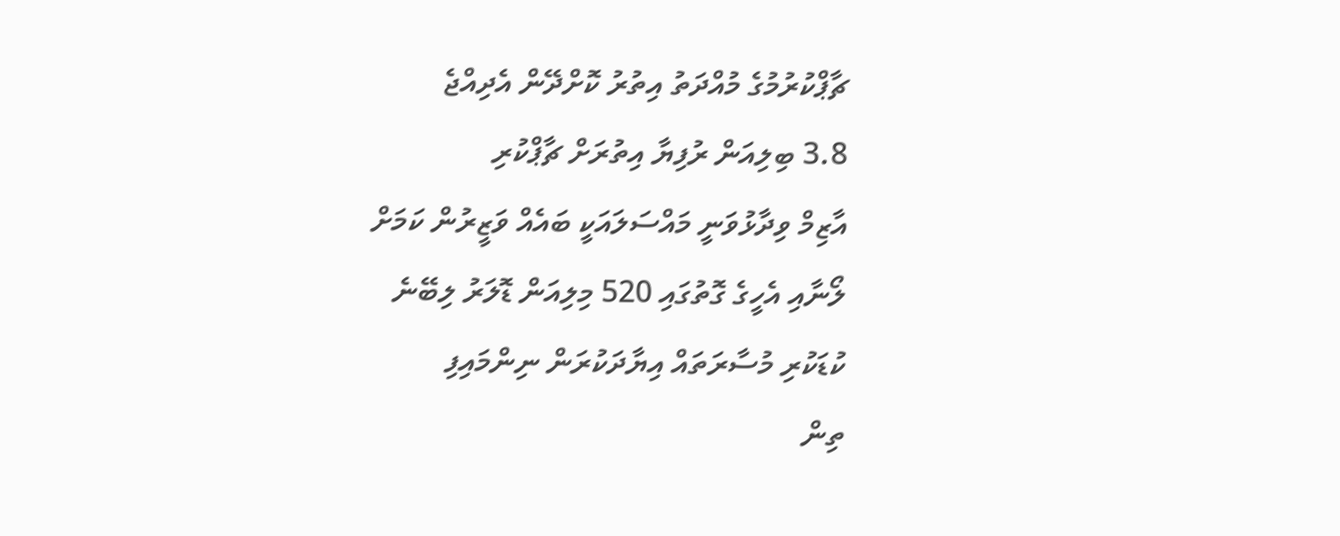ޗާޕްކުރުމުގެ މުއްދަތު އިތުރު ކޮށްދޭން އެދިއްޖެ
3.8 ބިލިއަން ރުފިޔާ އިތުރަށް ޗާޕްކުރި
އާޒިމް ވިދާޅުވަނީ މައްސަލައަކީ ބައެއް ވަޒީރުން ކަމަށް
ލޯނާއި އެހީގެ ގޮތުގައި 520 މިލިއަން ޑޮލަރު ލިބޭނެ
ކުޑަކުރި މުސާރަތައް އިޔާދަކުރަން ނިންމައިފި
ތިން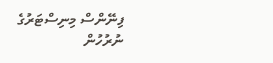ފިނޭންސް މިނިސްޓަރުގެ ނުރުހުން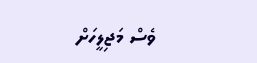ވެސް މަޖިލީހަށް